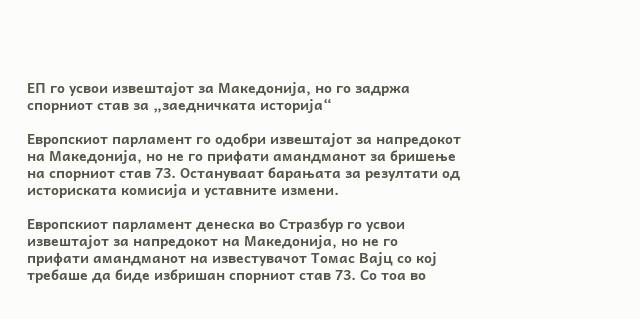ЕП го усвои извештајот за Македонија, но го задржа спорниот став за „заедничката историја“

Европскиот парламент го одобри извештајот за напредокот на Македонија, но не го прифати амандманот за бришење на спорниот став 73. Остануваат барањата за резултати од историската комисија и уставните измени.

Европскиот парламент денеска во Стразбур го усвои извештајот за напредокот на Македонија, но не го прифати амандманот на известувачот Томас Вајц со кој требаше да биде избришан спорниот став 73. Со тоа во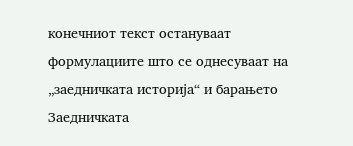конечниот текст остануваат формулациите што се однесуваат на „заедничката историја“ и барањето Заедничката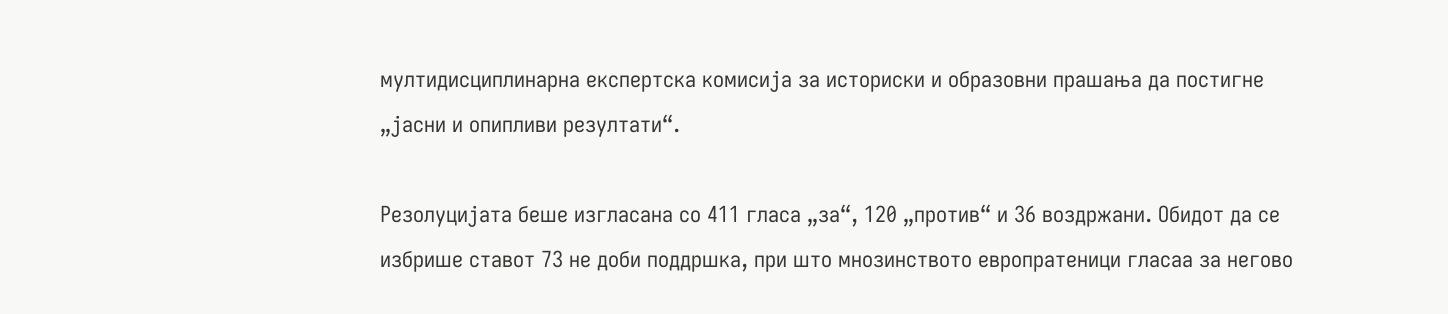мултидисциплинарна експертска комисија за историски и образовни прашања да постигне „јасни и опипливи резултати“.

Резолуцијата беше изгласана со 411 гласа „за“, 120 „против“ и 36 воздржани. Обидот да се избрише ставот 73 не доби поддршка, при што мнозинството европратеници гласаа за негово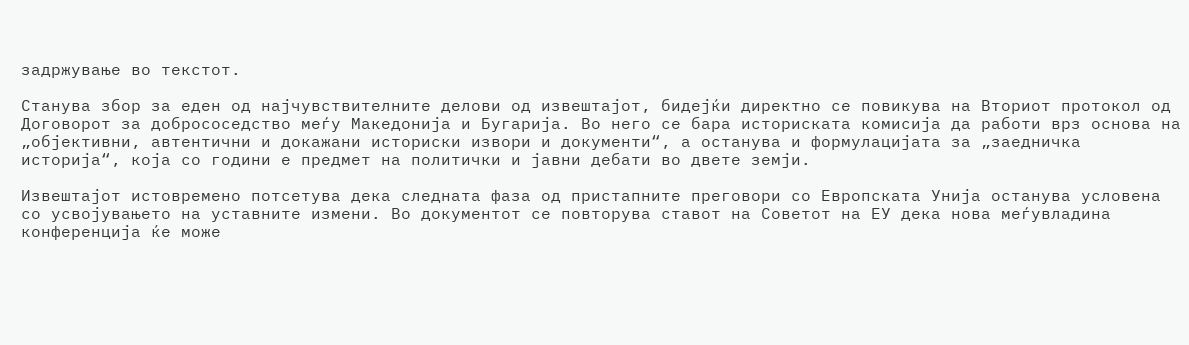задржување во текстот.

Станува збор за еден од најчувствителните делови од извештајот, бидејќи директно се повикува на Вториот протокол од Договорот за добрососедство меѓу Македонија и Бугарија. Во него се бара историската комисија да работи врз основа на „објективни, автентични и докажани историски извори и документи“, а останува и формулацијата за „заедничка историја“, која со години е предмет на политички и јавни дебати во двете земји.

Извештајот истовремено потсетува дека следната фаза од пристапните преговори со Европската Унија останува условена со усвојувањето на уставните измени. Во документот се повторува ставот на Советот на ЕУ дека нова меѓувладина конференција ќе може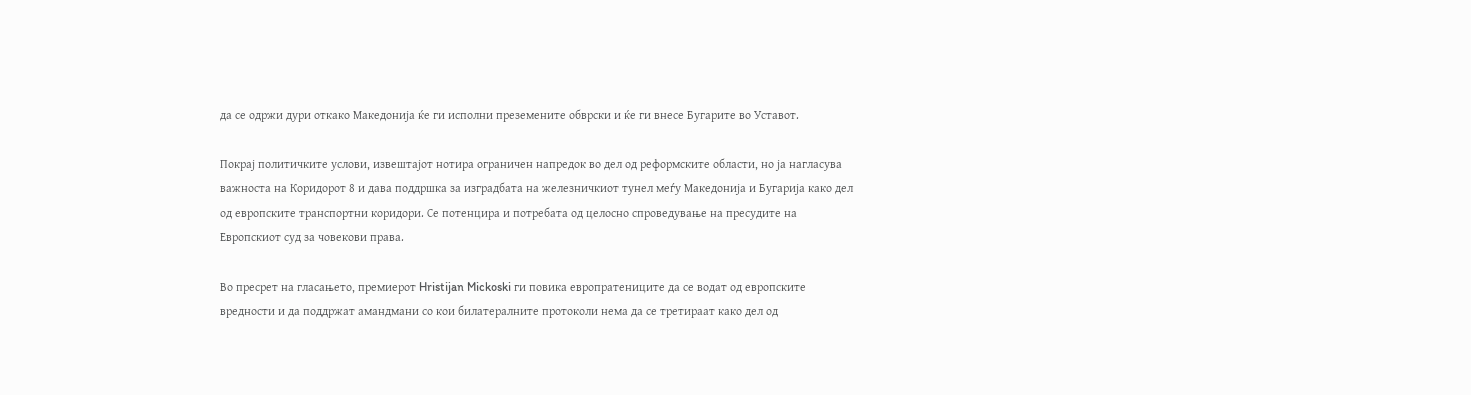да се одржи дури откако Македонија ќе ги исполни преземените обврски и ќе ги внесе Бугарите во Уставот.

Покрај политичките услови, извештајот нотира ограничен напредок во дел од реформските области, но ја нагласува важноста на Коридорот 8 и дава поддршка за изградбата на железничкиот тунел меѓу Македонија и Бугарија како дел од европските транспортни коридори. Се потенцира и потребата од целосно спроведување на пресудите на Европскиот суд за човекови права.

Во пресрет на гласањето, премиерот Hristijan Mickoski ги повика европратениците да се водат од европските вредности и да поддржат амандмани со кои билатералните протоколи нема да се третираат како дел од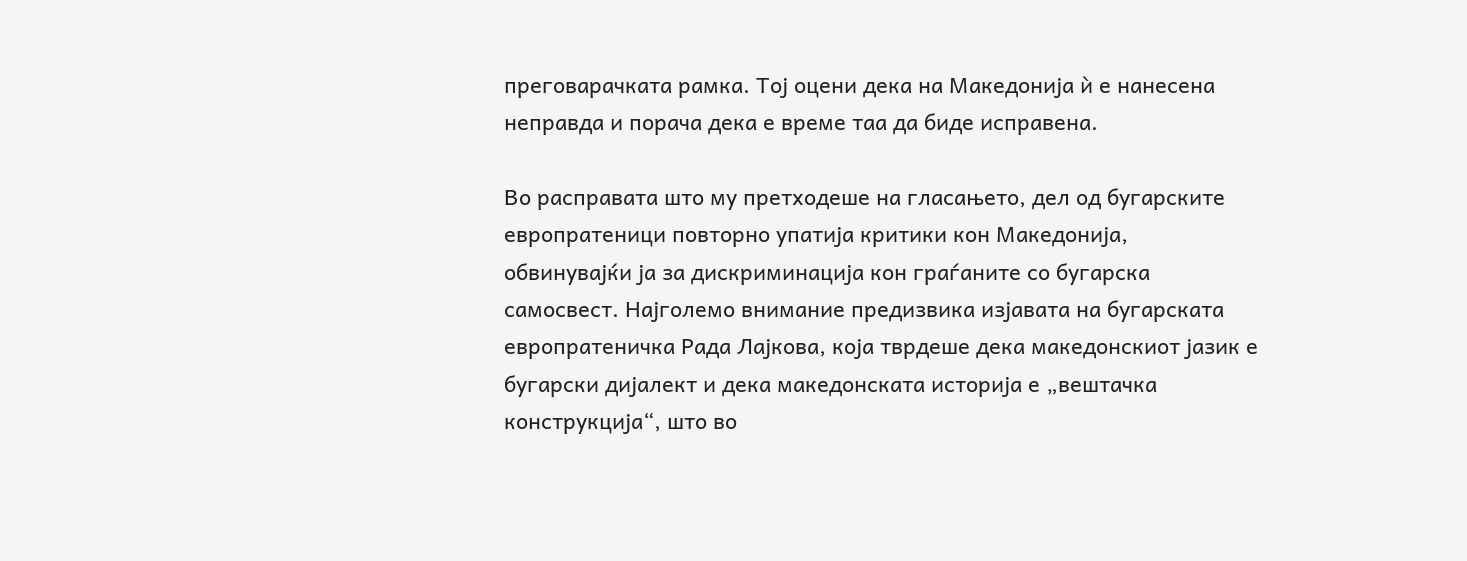преговарачката рамка. Тој оцени дека на Македонија ѝ е нанесена неправда и порача дека е време таа да биде исправена.

Во расправата што му претходеше на гласањето, дел од бугарските европратеници повторно упатија критики кон Македонија, обвинувајќи ја за дискриминација кон граѓаните со бугарска самосвест. Најголемо внимание предизвика изјавата на бугарската европратеничка Рада Лајкова, која тврдеше дека македонскиот јазик е бугарски дијалект и дека македонската историја е „вештачка конструкција“, што во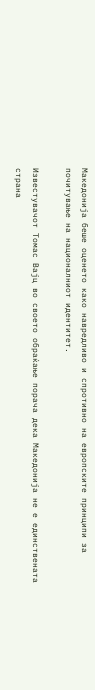Македонија беше оценето како навредливо и спротивно на европските принципи за почитување на националниот идентитет.

Известувачот Томас Вајц во своето обраќање порача дека Македонија не е единствената страна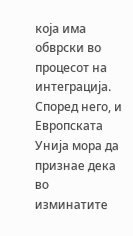која има обврски во процесот на интеграција. Според него, и Европската Унија мора да признае дека во изминатите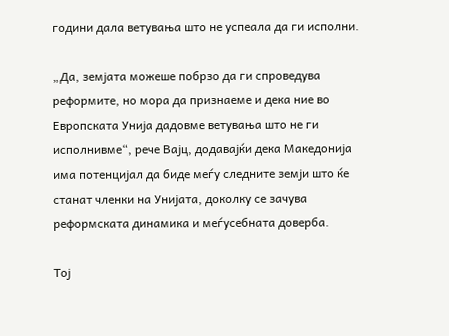години дала ветувања што не успеала да ги исполни.

„Да, земјата можеше побрзо да ги спроведува реформите, но мора да признаеме и дека ние во Европската Унија дадовме ветувања што не ги исполнивме“, рече Вајц, додавајќи дека Македонија има потенцијал да биде меѓу следните земји што ќе станат членки на Унијата, доколку се зачува реформската динамика и меѓусебната доверба.

Тој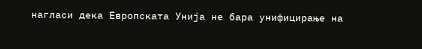нагласи дека Европската Унија не бара унифицирање на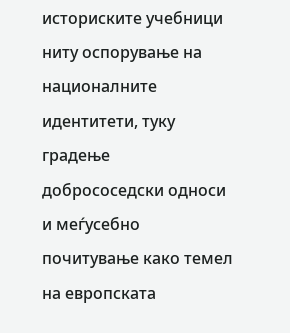историските учебници ниту оспорување на националните идентитети, туку градење добрососедски односи и меѓусебно почитување како темел на европската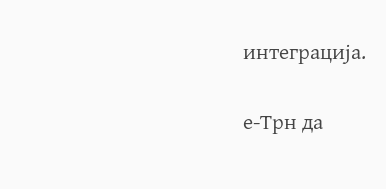интеграција.

е-Трн да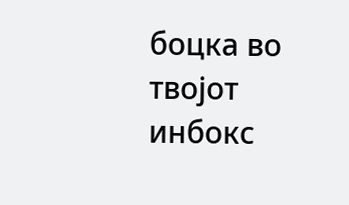боцка во твојот инбокс